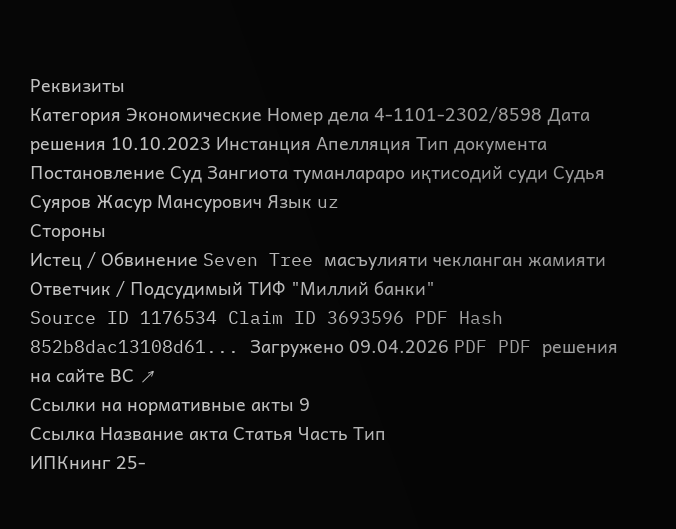Реквизиты
Категория Экономические Номер дела 4-1101-2302/8598 Дата решения 10.10.2023 Инстанция Апелляция Тип документа Постановление Суд Зангиота туманлараро иқтисодий суди Судья Суяров Жасур Мансурович Язык uz
Стороны
Истец / Обвинение Seven Tree масъулияти чекланган жамияти Ответчик / Подсудимый ТИФ "Миллий банки"
Source ID 1176534 Claim ID 3693596 PDF Hash 852b8dac13108d61... Загружено 09.04.2026 PDF PDF решения на сайте ВС ↗
Ссылки на нормативные акты 9
Ссылка Название акта Статья Часть Тип
ИПКнинг 25-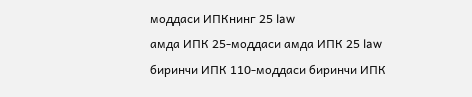моддаси ИПКнинг 25 law
амда ИПК 25-моддаси амда ИПК 25 law
биринчи ИПК 110-моддаси биринчи ИПК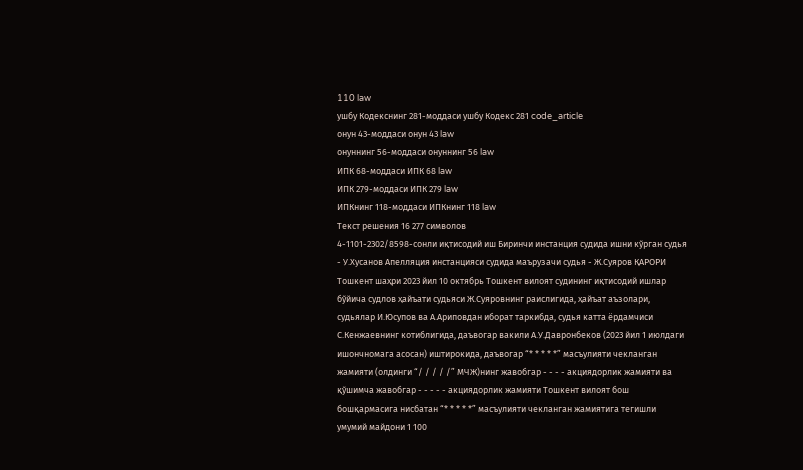110 law
ушбу Кодекснинг 281-моддаси ушбу Кодекс 281 code_article
онун 43-моддаси онун 43 law
онуннинг 56-моддаси онуннинг 56 law
ИПК 68-моддаси ИПК 68 law
ИПК 279-моддаси ИПК 279 law
ИПКнинг 118-моддаси ИПКнинг 118 law
Текст решения 16 277 символов
4-1101-2302/8598-сонли иқтисодий иш Биринчи инстанция судида ишни кўрган судья - У.Хусанов Апелляция инстанцияси судида маърузачи судья - Ж.Суяров ҚАРОРИ Тошкент шаҳри 2023 йил 10 октябрь Тошкент вилоят судининг иқтисодий ишлар бўйича судлов ҳайъати судьяси Ж.Суяровнинг раислигида, ҳайъат аъзолари, судьялар И.Юсупов ва А.Ариповдан иборат таркибда, судья катта ёрдамчиси С.Кенжаевнинг котиблигида, даъвогар вакили А.У.Давронбеков (2023 йил 1 июлдаги ишончномага асосан) иштирокида, даъвогар “* * * * *” масъулияти чекланган жамияти (олдинги “/ / / / /” МЧЖ)нинг жавобгар - - - - акциядорлик жамияти ва қўшимча жавобгар - - - - - акциядорлик жамияти Тошкент вилоят бош бошқармасига нисбатан “* * * * *” масъулияти чекланган жамиятига тегишли умумий майдони 1 100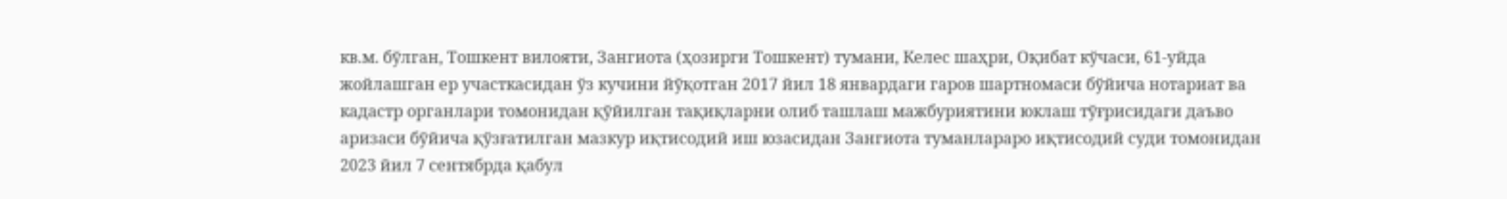кв.м. бўлган, Тошкент вилояти, Зангиота (ҳозирги Тошкент) тумани, Келес шаҳри, Оқибат кўчаси, 61-уйда жойлашган ер участкасидан ўз кучини йўқотган 2017 йил 18 январдаги гаров шартномаси бўйича нотариат ва кадастр органлари томонидан қўйилган тақиқларни олиб ташлаш мажбуриятини юклаш тўғрисидаги даъво аризаси бўйича қўзғатилган мазкур иқтисодий иш юзасидан Зангиота туманлараро иқтисодий суди томонидан 2023 йил 7 сентябрда қабул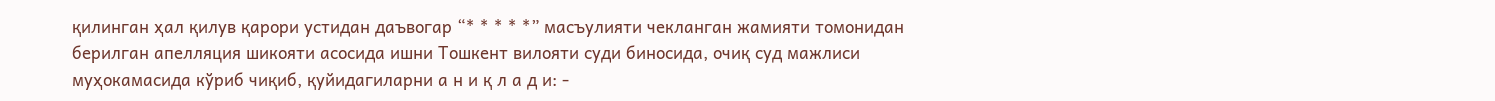қилинган ҳал қилув қарори устидан даъвогар “* * * * *” масъулияти чекланган жамияти томонидан берилган апелляция шикояти асосида ишни Тошкент вилояти суди биносида, очиқ суд мажлиси муҳокамасида кўриб чиқиб, қуйидагиларни а н и қ л а д и: -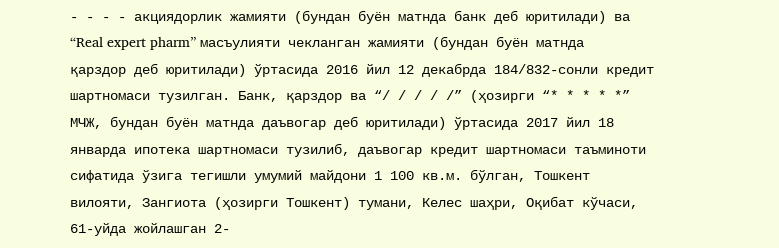- - - - акциядорлик жамияти (бундан буён матнда банк деб юритилади) ва “Real expert pharm” масъулияти чекланган жамияти (бундан буён матнда қарздор деб юритилади) ўртасида 2016 йил 12 декабрда 184/832-сонли кредит шартномаси тузилган. Банк, қарздор ва “/ / / / /” (ҳозирги “* * * * *” МЧЖ, бундан буён матнда даъвогар деб юритилади) ўртасида 2017 йил 18 январда ипотека шартномаси тузилиб, даъвогар кредит шартномаси таъминоти сифатида ўзига тегишли умумий майдони 1 100 кв.м. бўлган, Тошкент вилояти, Зангиота (ҳозирги Тошкент) тумани, Келес шаҳри, Оқибат кўчаси, 61-уйда жойлашган 2-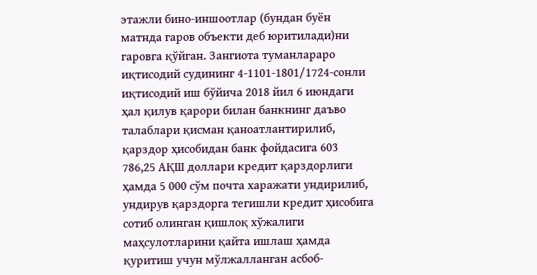этажли бино-иншоотлар (бундан буён матнда гаров объекти деб юритилади)ни гаровга қўйган. Зангиота туманлараро иқтисодий судининг 4-1101-1801/1724-сонли иқтисодий иш бўйича 2018 йил 6 июндаги ҳал қилув қарори билан банкнинг даъво талаблари қисман қаноатлантирилиб, қарздор ҳисобидан банк фойдасига 603 786,25 АҚШ доллари кредит қарздорлиги ҳамда 5 000 сўм почта харажати ундирилиб, ундирув қарздорга тегишли кредит ҳисобига сотиб олинган қишлоқ хўжалиги маҳсулотларини қайта ишлаш ҳамда қуритиш учун мўлжалланган асбоб-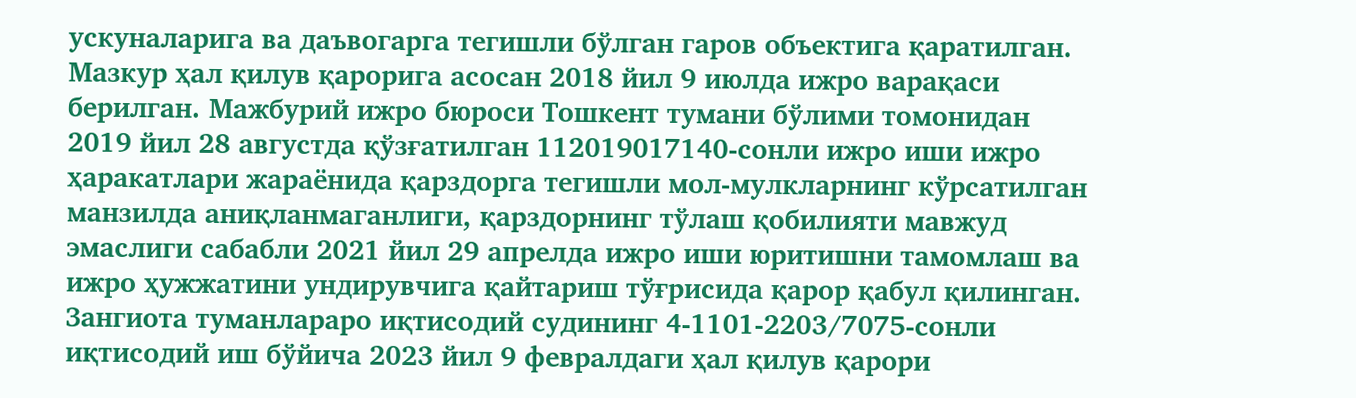ускуналарига ва даъвогарга тегишли бўлган гаров объектига қаратилган. Мазкур ҳал қилув қарорига асосан 2018 йил 9 июлда ижро варақаси берилган. Мажбурий ижро бюроси Тошкент тумани бўлими томонидан 2019 йил 28 августда қўзғатилган 112019017140-сонли ижро иши ижро ҳаракатлари жараёнида қарздорга тегишли мол-мулкларнинг кўрсатилган манзилда аниқланмаганлиги, қарздорнинг тўлаш қобилияти мавжуд эмаслиги сабабли 2021 йил 29 апрелда ижро иши юритишни тамомлаш ва ижро ҳужжатини ундирувчига қайтариш тўғрисида қарор қабул қилинган. Зангиота туманлараро иқтисодий судининг 4-1101-2203/7075-сонли иқтисодий иш бўйича 2023 йил 9 февралдаги ҳал қилув қарори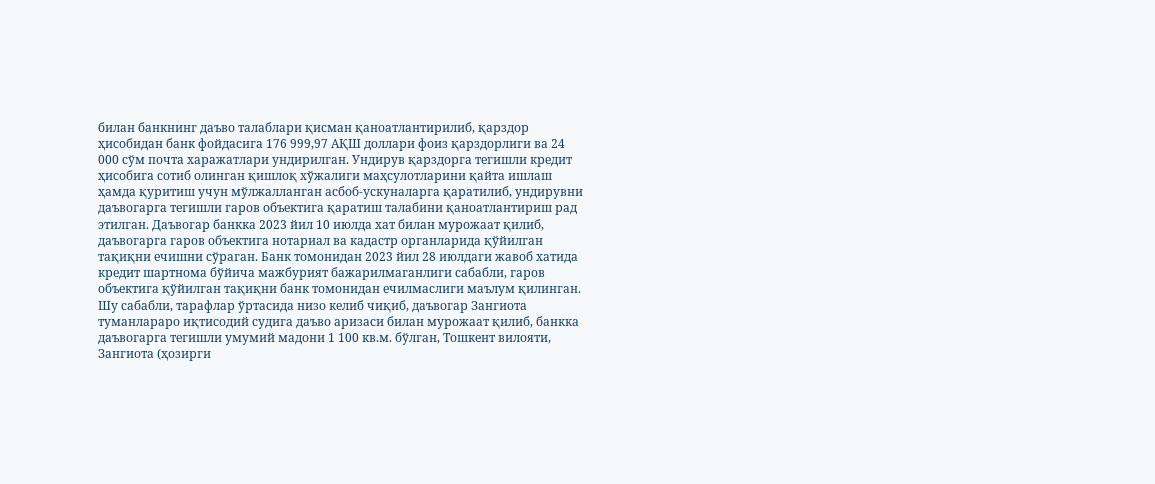билан банкнинг даъво талаблари қисман қаноатлантирилиб, қарздор ҳисобидан банк фойдасига 176 999,97 АҚШ доллари фоиз қарздорлиги ва 24 000 сўм почта харажатлари ундирилган. Ундирув қарздорга тегишли кредит ҳисобига сотиб олинган қишлоқ хўжалиги маҳсулотларини қайта ишлаш ҳамда қуритиш учун мўлжалланган асбоб-ускуналарга қаратилиб, ундирувни даъвогарга тегишли гаров объектига қаратиш талабини қаноатлантириш рад этилган. Даъвогар банкка 2023 йил 10 июлда хат билан мурожаат қилиб, даъвогарга гаров объектига нотариал ва кадастр органларида қўйилган тақиқни ечишни сўраган. Банк томонидан 2023 йил 28 июлдаги жавоб хатида кредит шартнома бўйича мажбурият бажарилмаганлиги сабабли, гаров объектига қўйилган тақиқни банк томонидан ечилмаслиги маълум қилинган. Шу сабабли, тарафлар ўртасида низо келиб чиқиб, даъвогар Зангиота туманлараро иқтисодий судига даъво аризаси билан мурожаат қилиб, банкка даъвогарга тегишли умумий мадони 1 100 кв.м. бўлган, Тошкент вилояти, Зангиота (ҳозирги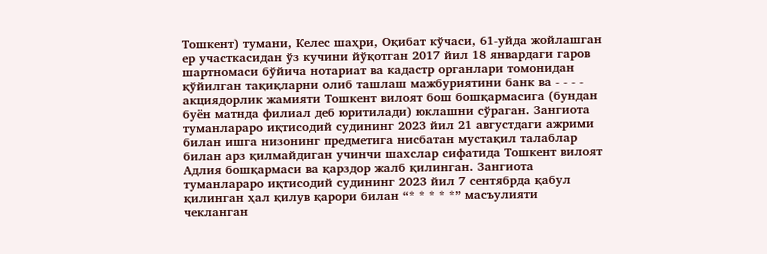Тошкент) тумани, Келес шаҳри, Оқибат кўчаси, 61-уйда жойлашган ер участкасидан ўз кучини йўқотган 2017 йил 18 январдаги гаров шартномаси бўйича нотариат ва кадастр органлари томонидан қўйилган тақиқларни олиб ташлаш мажбуриятини банк ва - - - - акциядорлик жамияти Тошкент вилоят бош бошқармасига (бундан буён матнда филиал деб юритилади) юклашни сўраган. Зангиота туманлараро иқтисодий судининг 2023 йил 21 августдаги ажрими билан ишга низонинг предметига нисбатан мустақил талаблар билан арз қилмайдиган учинчи шахслар сифатида Тошкент вилоят Адлия бошқармаси ва қарздор жалб қилинган. Зангиота туманлараро иқтисодий судининг 2023 йил 7 сентябрда қабул қилинган ҳал қилув қарори билан “* * * * *” масъулияти чекланган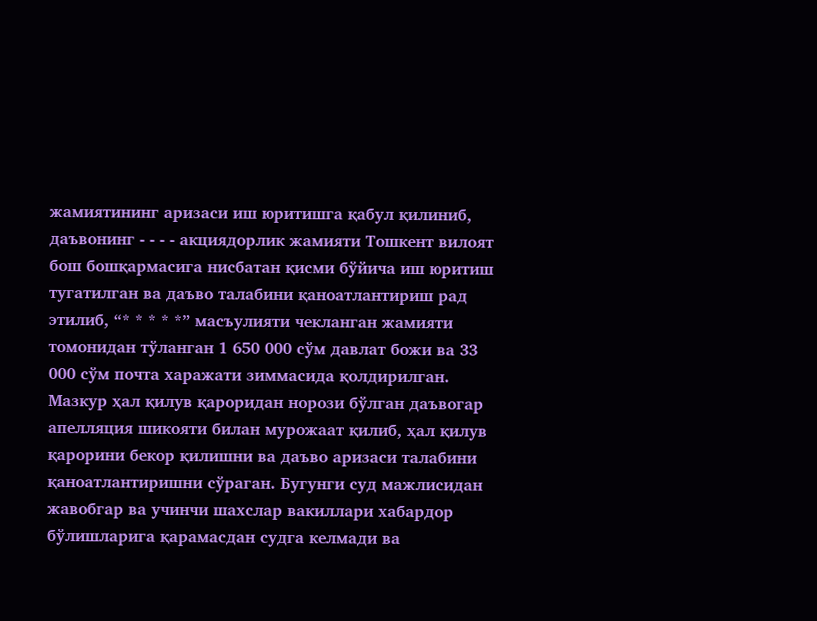жамиятининг аризаси иш юритишга қабул қилиниб, даъвонинг - - - - акциядорлик жамияти Тошкент вилоят бош бошқармасига нисбатан қисми бўйича иш юритиш тугатилган ва даъво талабини қаноатлантириш рад этилиб, “* * * * *” масъулияти чекланган жамияти томонидан тўланган 1 650 000 сўм давлат божи ва 33 000 сўм почта харажати зиммасида қолдирилган. Мазкур ҳал қилув қароридан норози бўлган даъвогар апелляция шикояти билан мурожаат қилиб, ҳал қилув қарорини бекор қилишни ва даъво аризаси талабини қаноатлантиришни сўраган. Бугунги суд мажлисидан жавобгар ва учинчи шахслар вакиллари хабардор бўлишларига қарамасдан судга келмади ва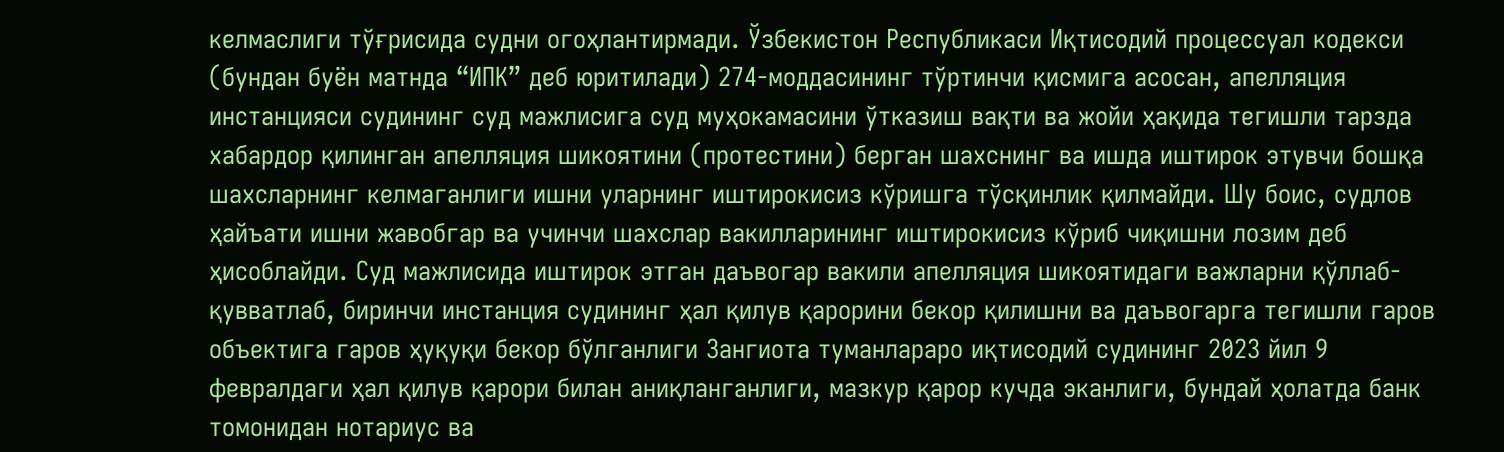келмаслиги тўғрисида судни огоҳлантирмади. Ўзбекистон Республикаси Иқтисодий процессуал кодекси (бундан буён матнда “ИПК” деб юритилади) 274-моддасининг тўртинчи қисмига асосан, апелляция инстанцияси судининг суд мажлисига суд муҳокамасини ўтказиш вақти ва жойи ҳақида тегишли тарзда хабардор қилинган апелляция шикоятини (протестини) берган шахснинг ва ишда иштирок этувчи бошқа шахсларнинг келмаганлиги ишни уларнинг иштирокисиз кўришга тўсқинлик қилмайди. Шу боис, судлов ҳайъати ишни жавобгар ва учинчи шахслар вакилларининг иштирокисиз кўриб чиқишни лозим деб ҳисоблайди. Суд мажлисида иштирок этган даъвогар вакили апелляция шикоятидаги важларни қўллаб-қувватлаб, биринчи инстанция судининг ҳал қилув қарорини бекор қилишни ва даъвогарга тегишли гаров объектига гаров ҳуқуқи бекор бўлганлиги Зангиота туманлараро иқтисодий судининг 2023 йил 9 февралдаги ҳал қилув қарори билан аниқланганлиги, мазкур қарор кучда эканлиги, бундай ҳолатда банк томонидан нотариус ва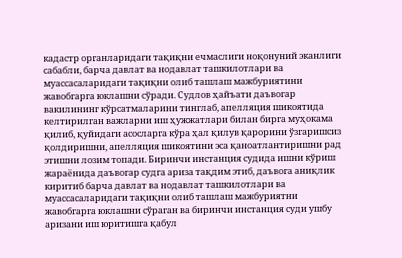кадастр органларидаги тақиқни ечмаслиги ноқонуний эканлиги сабабли, барча давлат ва нодавлат ташкилотлари ва муассасаларидаги тақиқни олиб ташлаш мажбуриятини жавобгарга юклашни сўради. Судлов ҳайъати даъвогар вакилининг кўрсатмаларини тинглаб, апелляция шикоятида келтирилган важларни иш ҳужжатлари билан бирга муҳокама қилиб, қуйидаги асосларга кўра ҳал қилув қарорини ўзгаришсиз қолдиришни, апелляция шикоятини эса қаноатлантиришни рад этишни лозим топади. Биринчи инстанция судида ишни кўриш жараёнида даъвогар судга ариза тақдим этиб, даъвога аниқлик киритиб барча давлат ва нодавлат ташкилотлари ва муассасаларидаги тақиқни олиб ташлаш мажбуриятни жавобгарга юклашни сўраган ва биринчи инстанция суди ушбу аризани иш юритишга қабул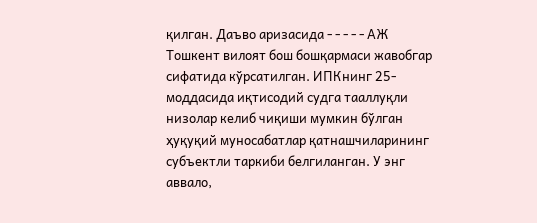қилган. Даъво аризасида - - - - - АЖ Тошкент вилоят бош бошқармаси жавобгар сифатида кўрсатилган. ИПКнинг 25-моддасида иқтисодий судга тааллуқли низолар келиб чиқиши мумкин бўлган ҳуқуқий муносабатлар қатнашчиларининг субъектли таркиби белгиланган. У энг аввало,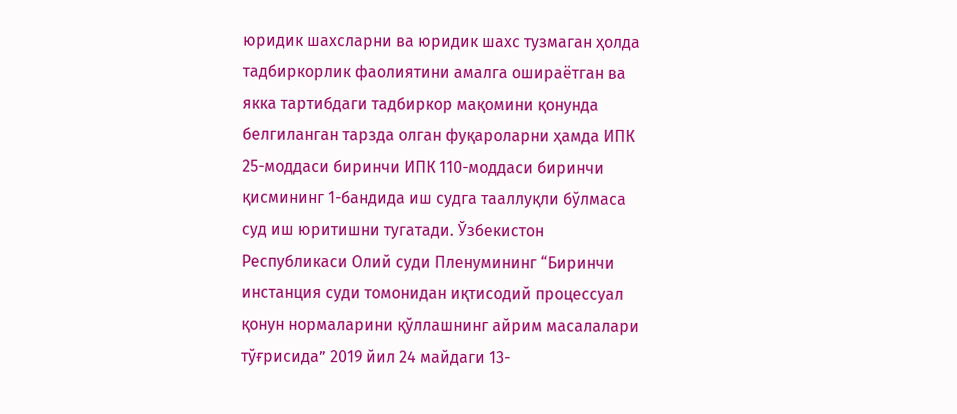юридик шахсларни ва юридик шахс тузмаган ҳолда тадбиркорлик фаолиятини амалга ошираётган ва якка тартибдаги тадбиркор мақомини қонунда белгиланган тарзда олган фуқароларни ҳамда ИПК 25-моддаси биринчи ИПК 110-моддаси биринчи қисмининг 1-бандида иш судга тааллуқли бўлмаса суд иш юритишни тугатади. Ўзбекистон Республикаси Олий суди Пленумининг “Биринчи инстанция суди томонидан иқтисодий процессуал қонун нормаларини қўллашнинг айрим масалалари тўғрисида” 2019 йил 24 майдаги 13-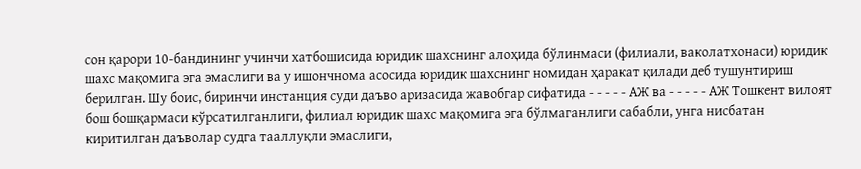сон қарори 10-бандининг учинчи хатбошисида юридик шахснинг алоҳида бўлинмаси (филиали, ваколатхонаси) юридик шахс мақомига эга эмаслиги ва у ишончнома асосида юридик шахснинг номидан ҳаракат қилади деб тушунтириш берилган. Шу боис, биринчи инстанция суди даъво аризасида жавобгар сифатида - - - - - АЖ ва - - - - - АЖ Тошкент вилоят бош бошқармаси кўрсатилганлиги, филиал юридик шахс мақомига эга бўлмаганлиги сабабли, унга нисбатан киритилган даъволар судга тааллуқли эмаслиги,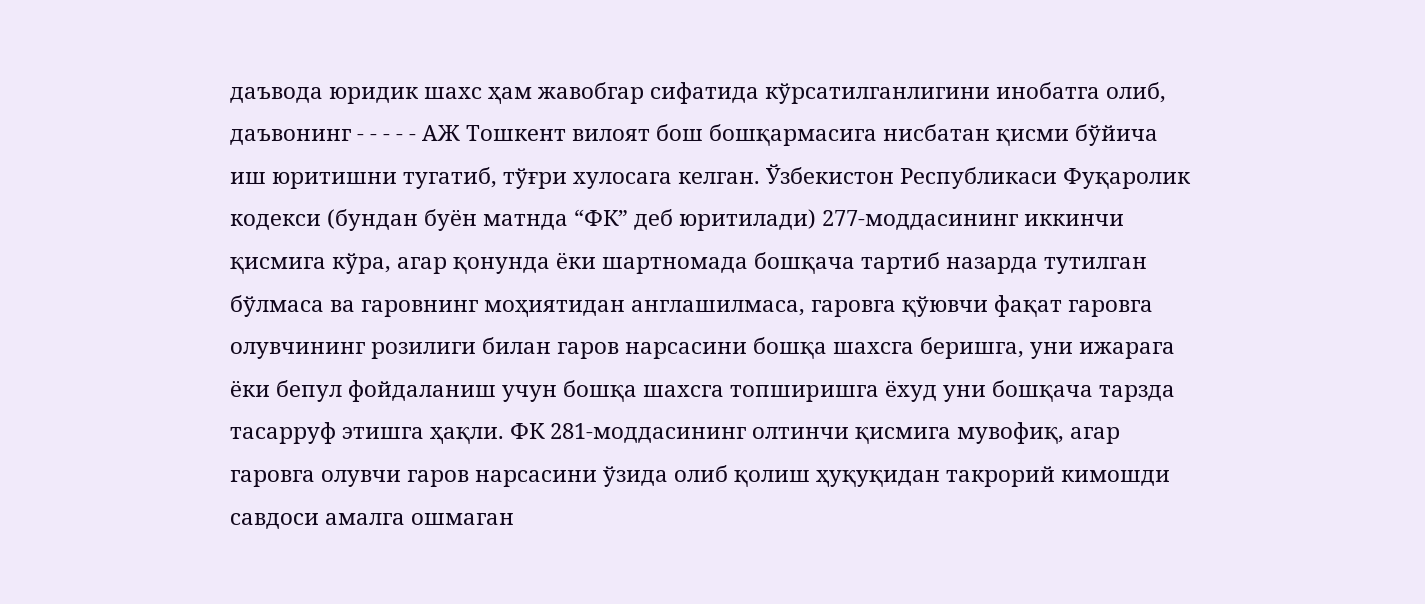даъвода юридик шахс ҳам жавобгар сифатида кўрсатилганлигини инобатга олиб, даъвонинг - - - - - АЖ Тошкент вилоят бош бошқармасига нисбатан қисми бўйича иш юритишни тугатиб, тўғри хулосага келган. Ўзбекистон Республикаси Фуқаролик кодекси (бундан буён матнда “ФК” деб юритилади) 277-моддасининг иккинчи қисмига кўра, агар қонунда ёки шартномада бошқача тартиб назарда тутилган бўлмаса ва гаровнинг моҳиятидан англашилмаса, гаровга қўювчи фақат гаровга олувчининг розилиги билан гаров нарсасини бошқа шахсга беришга, уни ижарага ёки бепул фойдаланиш учун бошқа шахсга топшиpишга ёхуд уни бошқача тарзда тасарруф этишга ҳақли. ФК 281-моддасининг олтинчи қисмига мувофиқ, агар гаровга олувчи гаров нарсасини ўзида олиб қолиш ҳуқуқидан такрорий кимошди савдоси амалга ошмаган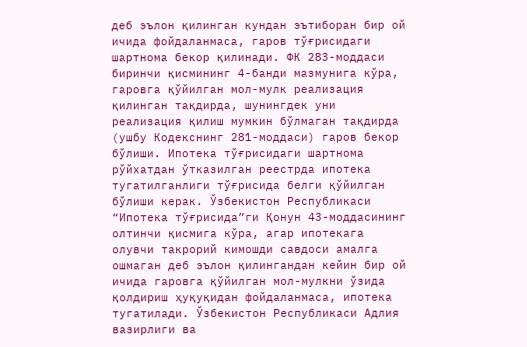деб эълон қилинган кундан эътиборан бир ой ичида фойдаланмаса, гаров тўғрисидаги шартнома бекор қилинади. ФК 283-моддаси биринчи қисмининг 4-банди мазмунига кўра, гаровга қўйилган мол-мулк реализация қилинган тақдирда, шунингдек уни реализация қилиш мумкин бўлмаган тақдирда (ушбу Кодекснинг 281-моддаси) гаров бекор бўлиши. Ипотека тўғрисидаги шартнома рўйхатдан ўтказилган реестрда ипотека тугатилганлиги тўғрисида белги қўйилган бўлиши керак. Ўзбекистон Республикаси “Ипотека тўғрисида”ги Қонун 43-моддасининг олтинчи қисмига кўра, агар ипотекага олувчи такрорий кимошди савдоси амалга ошмаган деб эълон қилингандан кейин бир ой ичида гаровга қўйилган мол-мулкни ўзида қолдириш ҳуқуқидан фойдаланмаса, ипотека тугатилади. Ўзбекистон Республикаси Адлия вазирлиги ва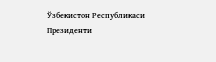Ўзбекистон Республикаси Президенти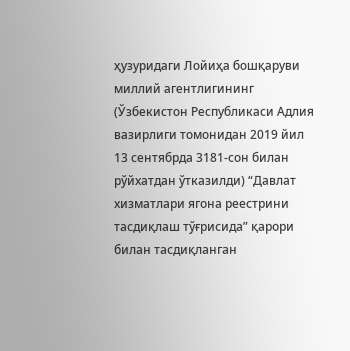ҳузуридаги Лойиҳа бошқаруви миллий агентлигининг (Ўзбекистон Республикаси Адлия вазирлиги томонидан 2019 йил 13 сентябрда 3181-сон билан рўйхатдан ўтказилди) “Давлат хизматлари ягона реестрини тасдиқлаш тўғрисида” қарори билан тасдиқланган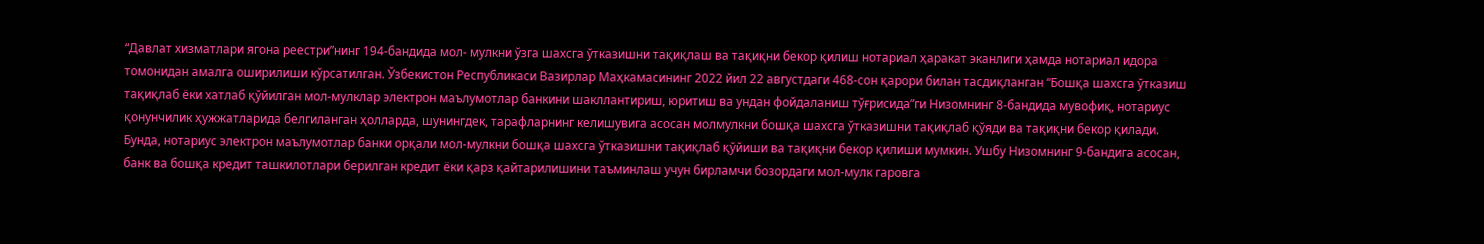“Давлат хизматлари ягона реестри”нинг 194-бандида мол- мулкни ўзга шахсга ўтказишни тақиқлаш ва тақиқни бекор қилиш нотариал ҳаракат эканлиги ҳамда нотариал идора томонидан амалга оширилиши кўрсатилган. Ўзбекистон Республикаси Вазирлар Маҳкамасининг 2022 йил 22 августдаги 468-сон қарори билан тасдиқланган “Бошқа шахсга ўтказиш тақиқлаб ёки хатлаб қўйилган мол-мулклар электрон маълумотлар банкини шакллантириш, юритиш ва ундан фойдаланиш тўғрисида”ги Низомнинг 8-бандида мувофиқ, нотариус қонунчилик ҳужжатларида белгиланган ҳолларда, шунингдек, тарафларнинг келишувига асосан молмулкни бошқа шахсга ўтказишни тақиқлаб қўяди ва тақиқни бекор қилади. Бунда, нотариус электрон маълумотлар банки орқали мол-мулкни бошқа шахсга ўтказишни тақиқлаб қўйиши ва тақиқни бекор қилиши мумкин. Ушбу Низомнинг 9-бандига асосан, банк ва бошқа кредит ташкилотлари берилган кредит ёки қарз қайтарилишини таъминлаш учун бирламчи бозордаги мол-мулк гаровга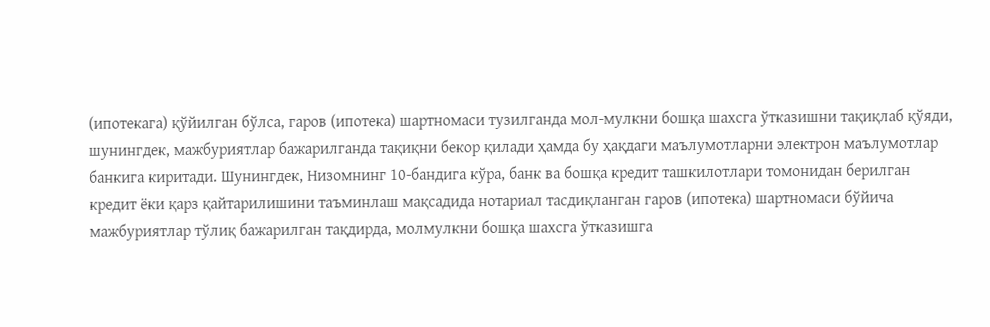(ипотекага) қўйилган бўлса, гаров (ипотека) шартномаси тузилганда мол-мулкни бошқа шахсга ўтказишни тақиқлаб қўяди, шунингдек, мажбуриятлар бажарилганда тақиқни бекор қилади ҳамда бу ҳақдаги маълумотларни электрон маълумотлар банкига киритади. Шунингдек, Низомнинг 10-бандига кўра, банк ва бошқа кредит ташкилотлари томонидан берилган кредит ёки қарз қайтарилишини таъминлаш мақсадида нотариал тасдиқланган гаров (ипотека) шартномаси бўйича мажбуриятлар тўлиқ бажарилган тақдирда, молмулкни бошқа шахсга ўтказишга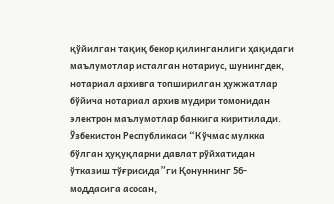қўйилган тақиқ бекор қилинганлиги ҳақидаги маълумотлар исталган нотариус, шунингдек, нотариал архивга топширилган ҳужжатлар бўйича нотариал архив мудири томонидан электрон маълумотлар банкига киритилади. Ўзбекистон Республикаси “Кўчмас мулкка бўлган ҳуқуқларни давлат рўйхатидан ўтказиш тўғрисида”ги Қонуннинг 56-моддасига асосан,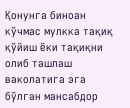Қонунга биноан кўчмас мулкка тақиқ қўйиш ёки тақиқни олиб ташлаш ваколатига эга бўлган мансабдор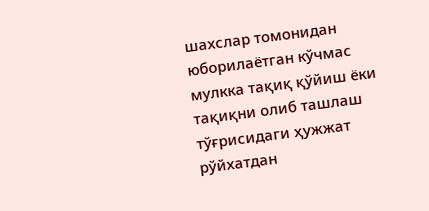шахслар томонидан юборилаётган кўчмас мулкка тақиқ қўйиш ёки тақиқни олиб ташлаш тўғрисидаги ҳужжат рўйхатдан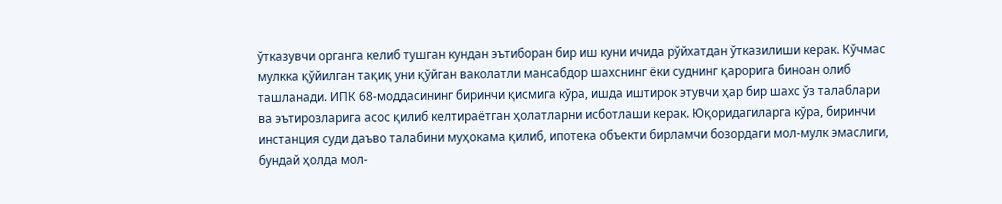ўтказувчи органга келиб тушган кундан эътиборан бир иш куни ичида рўйхатдан ўтказилиши керак. Кўчмас мулкка қўйилган тақиқ уни қўйган ваколатли мансабдор шахснинг ёки суднинг қарорига биноан олиб ташланади. ИПК 68-моддасининг биринчи қисмига кўра, ишда иштирок этувчи ҳар бир шахс ўз талаблари ва эътирозларига асос қилиб келтираётган ҳолатларни исботлаши керак. Юқоридагиларга кўра, биринчи инстанция суди даъво талабини муҳокама қилиб, ипотека объекти бирламчи бозордаги мол-мулк эмаслиги, бундай ҳолда мол-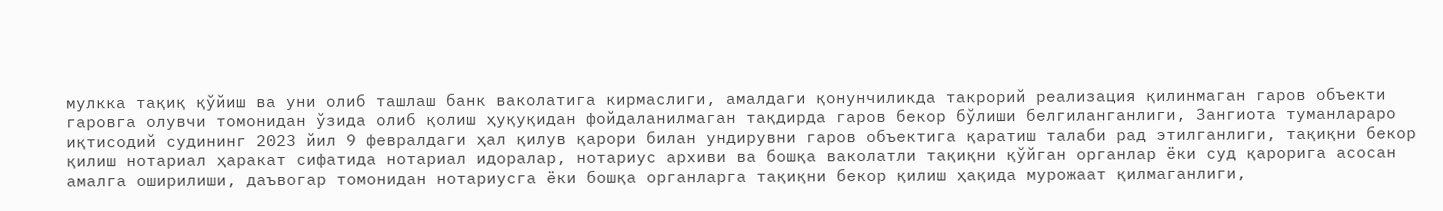мулкка тақиқ қўйиш ва уни олиб ташлаш банк ваколатига кирмаслиги, амалдаги қонунчиликда такрорий реализация қилинмаган гаров объекти гаровга олувчи томонидан ўзида олиб қолиш ҳуқуқидан фойдаланилмаган тақдирда гаров бекор бўлиши белгиланганлиги, Зангиота туманлараро иқтисодий судининг 2023 йил 9 февралдаги ҳал қилув қарори билан ундирувни гаров объектига қаратиш талаби рад этилганлиги, тақиқни бекор қилиш нотариал ҳаракат сифатида нотариал идоралар, нотариус архиви ва бошқа ваколатли тақиқни қўйган органлар ёки суд қарорига асосан амалга оширилиши, даъвогар томонидан нотариусга ёки бошқа органларга тақиқни бекор қилиш ҳақида мурожаат қилмаганлиги,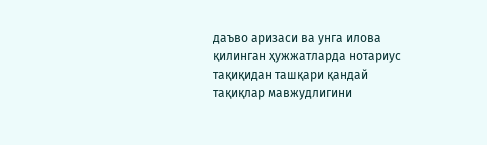даъво аризаси ва унга илова қилинган ҳужжатларда нотариус тақиқидан ташқари қандай тақиқлар мавжудлигини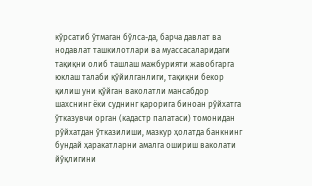кўрсатиб ўтмаган бўлса-да, барча давлат ва нодавлат ташкилотлари ва муассасаларидаги тақиқни олиб ташлаш мажбурияти жавобгарга юклаш талаби қўйилганлиги, тақиқни бекор қилиш уни қўйган ваколатли мансабдор шахснинг ёки суднинг қарорига биноан рўйхатга ўтказувчи орган (кадастр палатаси) томонидан рўйхатдан ўтказилиши, мазкур ҳолатда банкнинг бундай ҳаракатларни амалга ошириш ваколати йўқлигини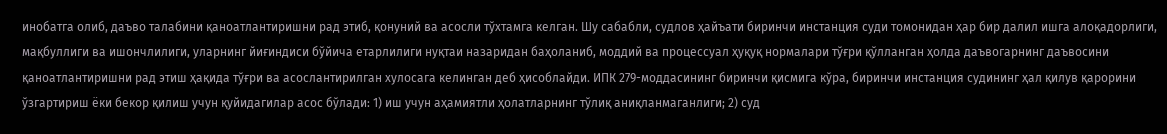инобатга олиб, даъво талабини қаноатлантиришни рад этиб, қонуний ва асосли тўхтамга келган. Шу сабабли, судлов ҳайъати биринчи инстанция суди томонидан ҳар бир далил ишга алоқадорлиги, мақбуллиги ва ишончлилиги, уларнинг йиғиндиси бўйича етарлилиги нуқтаи назаридан баҳоланиб, моддий ва процессуал ҳуқуқ нормалари тўғри қўлланган ҳолда даъвогарнинг даъвосини қаноатлантиришни рад этиш ҳақида тўғри ва асослантирилган хулосага келинган деб ҳисоблайди. ИПК 279-моддасининг биринчи қисмига кўра, биринчи инстанция судининг ҳал қилув қарорини ўзгартириш ёки бекор қилиш учун қуйидагилар асос бўлади: 1) иш учун аҳамиятли ҳолатларнинг тўлиқ аниқланмаганлиги; 2) суд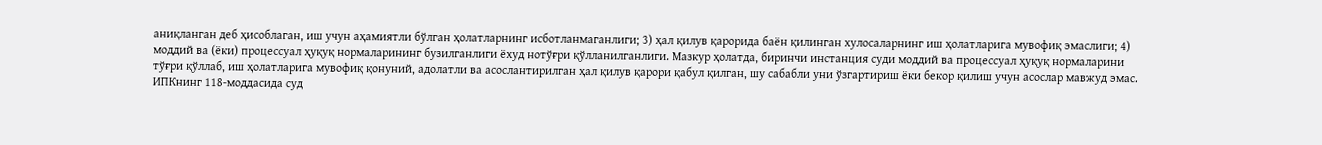аниқланган деб ҳисоблаган, иш учун аҳамиятли бўлган ҳолатларнинг исботланмаганлиги; 3) ҳал қилув қарорида баён қилинган хулосаларнинг иш ҳолатларига мувофиқ эмаслиги; 4) моддий ва (ёки) процессуал ҳуқуқ нормаларининг бузилганлиги ёхуд нотўғри қўлланилганлиги. Мазкур ҳолатда, биринчи инстанция суди моддий ва процессуал ҳуқуқ нормаларини тўғри қўллаб, иш ҳолатларига мувофиқ қонуний, адолатли ва асослантирилган ҳал қилув қарори қабул қилган, шу сабабли уни ўзгартириш ёки бекор қилиш учун асослар мавжуд эмас. ИПКнинг 118-моддасида суд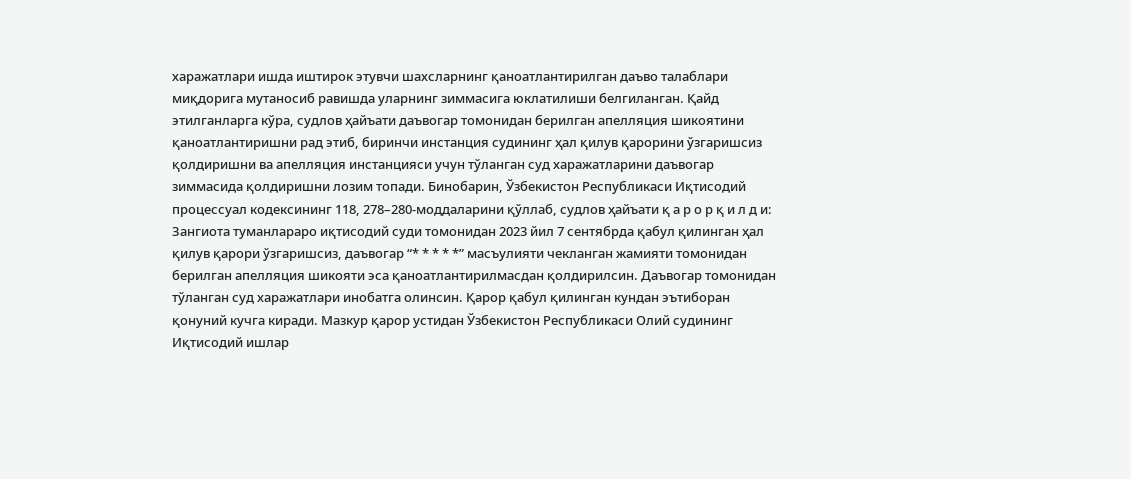харажатлари ишда иштирок этувчи шахсларнинг қаноатлантирилган даъво талаблари миқдорига мутаносиб равишда уларнинг зиммасига юклатилиши белгиланган. Қайд этилганларга кўра, судлов ҳайъати даъвогар томонидан берилган апелляция шикоятини қаноатлантиришни рад этиб, биринчи инстанция судининг ҳал қилув қарорини ўзгаришсиз қолдиришни ва апелляция инстанцияси учун тўланган суд харажатларини даъвогар зиммасида қолдиришни лозим топади. Бинобарин, Ўзбекистон Республикаси Иқтисодий процессуал кодексининг 118, 278–280-моддаларини қўллаб, судлов ҳайъати қ а р о р қ и л д и: Зангиота туманлараро иқтисодий суди томонидан 2023 йил 7 сентябрда қабул қилинган ҳал қилув қарори ўзгаришсиз, даъвогар “* * * * *” масъулияти чекланган жамияти томонидан берилган апелляция шикояти эса қаноатлантирилмасдан қолдирилсин. Даъвогар томонидан тўланган суд харажатлари инобатга олинсин. Қарор қабул қилинган кундан эътиборан қонуний кучга киради. Мазкур қарор устидан Ўзбекистон Республикаси Олий судининг Иқтисодий ишлар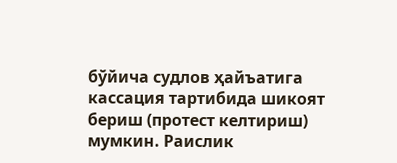бўйича судлов ҳайъатига кассация тартибида шикоят бериш (протест келтириш) мумкин. Раислик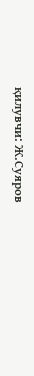қилувчи: Ж.Суяров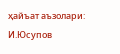ҳайъат аъзолари: И.Юсупов